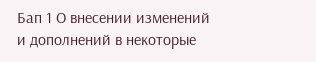Бап 1 О внесении изменений и дополнений в некоторые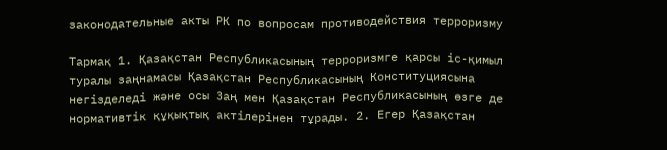законодательные акты РК по вопросам противодействия терроризму

Тармақ 1. Қазақстан Республикасының терроризмге қарсы іс-қимыл туралы заңнамасы Қазақстан Республикасының Конституциясына негізделеді және осы Заң мен Қазақстан Республикасының өзге де нормативтік құқықтық актілерінен тұрады. 2. Егер Қазақстан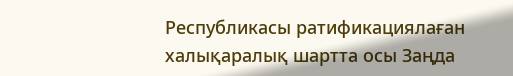Республикасы ратификациялаған халықаралық шартта осы Заңда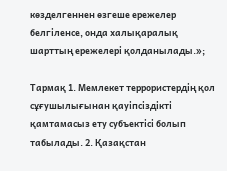көзделгеннен өзгеше ережелер белгіленсе, онда халықаралық шарттың ережелері қолданылады.»;

Тармақ 1. Мемлекет террористердің қол сұғушылығынан қауіпсіздікті қамтамасыз ету субъектісі болып табылады. 2. Қазақстан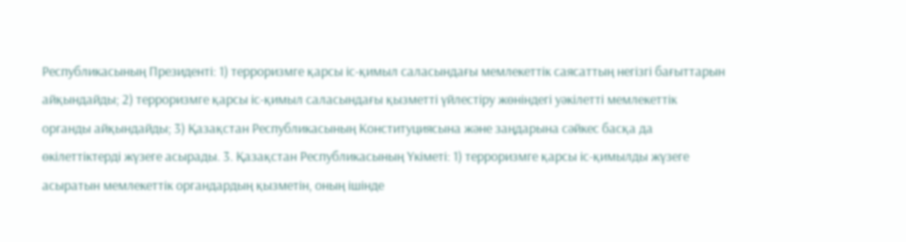Республикасының Президенті: 1) терроризмге қарсы іс-қимыл саласындағы мемлекеттік саясаттың негізгі бағыттарын айқындайды; 2) терроризмге қарсы іс-қимыл саласындағы қызметті үйлестіру жөніндегі уәкілетті мемлекеттік органды айқындайды; 3) Қазақстан Республикасының Конституциясына және заңдарына сәйкес басқа да өкілеттіктерді жүзеге асырады. 3. Қазақстан Республикасының Үкіметі: 1) терроризмге қарсы іс-қимылды жүзеге асыратын мемлекеттік органдардың қызметін, оның ішінде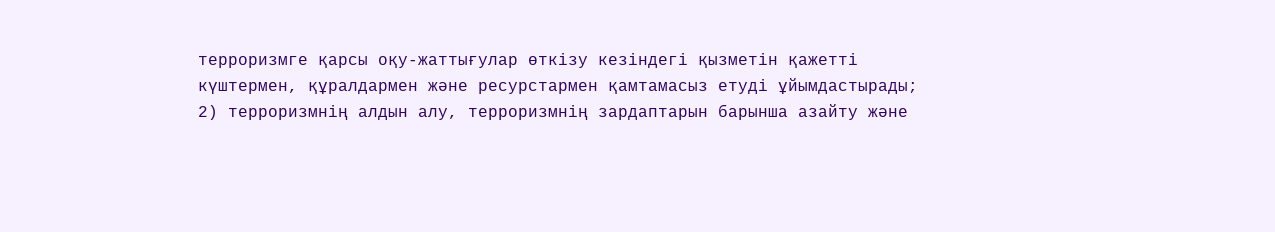терроризмге қарсы оқу-жаттығулар өткізу кезіндегі қызметін қажетті күштермен, құралдармен және ресурстармен қамтамасыз етуді ұйымдастырады; 2) терроризмнің алдын алу, терроризмнің зардаптарын барынша азайту және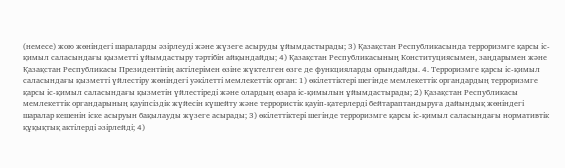(немесе) жою жөніндегі шараларды әзірлеуді және жүзеге асыруды ұйымдастырады; 3) Қазақстан Республикасында терроризмге қарсы іс-қимыл саласындағы қызметті ұйымдастыру тәртібін айқындайды; 4) Қазақстан Республикасының Конституциясымен, заңдарымен және Қазақстан Республикасы Президентінің актілерімен өзіне жүктелген өзге де функцияларды орындайды. 4. Терроризмге қарсы іс-қимыл саласындағы қызметті үйлестіру жөніндегі уәкілетті мемлекеттік орган: 1) өкілеттіктері шегінде мемлекеттік органдардың терроризмге қарсы іс-қимыл саласындағы қызметін үйлестіреді және олардың өзара іс-қимылын ұйымдастырады; 2) Қазақстан Республикасы мемлекеттік органдарының қауіпсіздік жүйесін күшейту және террористік қауіп-қатерлерді бейтараптандыруға дайындық жөніндегі шаралар кешенін іске асыруын бақылауды жүзеге асырады; 3) өкілеттіктері шегінде терроризмге қарсы іс-қимыл саласындағы нормативтік құқықтық актілерді әзірлейді; 4)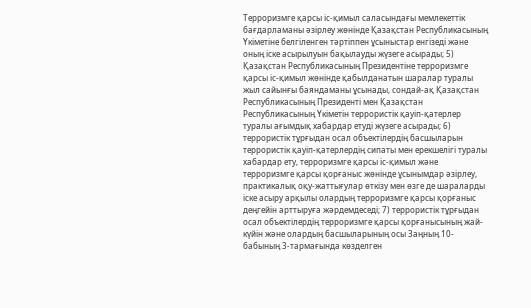Терроризмге қарсы іс-қимыл саласындағы мемлекеттік бағдарламаны әзірлеу жөнінде Қазақстан Республикасының Үкіметіне белгіленген тәртіппен ұсыныстар енгізеді және оның іске асырылуын бақылауды жүзеге асырады; 5) Қазақстан Республикасының Президентіне терроризмге қарсы іс-қимыл жөнінде қабылданатын шаралар туралы жыл сайынғы баяндаманы ұсынады, сондай-ақ Қазақстан Республикасының Президенті мен Қазақстан Республикасының Үкіметін террористік қауіп-қатерлер туралы ағымдық хабардар етуді жүзеге асырады; 6) террористік тұрғыдан осал объектілердің басшыларын террористік қауіп-қатерлердің сипаты мен ерекшелігі туралы хабардар ету, терроризмге қарсы іс-қимыл және терроризмге қарсы қорғаныс жөнінде ұсынымдар әзірлеу, практикалық оқу-жаттығулар өткізу мен өзге де шараларды іске асыру арқылы олардың терроризмге қарсы қорғаныс деңгейін арттыруға жәрдемдеседі; 7) террористік тұрғыдан осал объектілердің терроризмге қарсы қорғанысының жай-күйін және олардың басшыларының осы Заңның 10-бабының 3-тармағында көзделген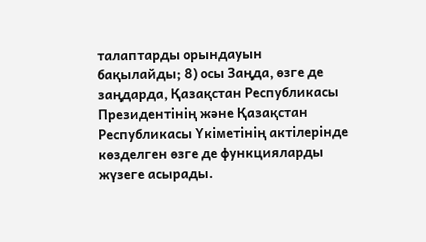талаптарды орындауын бақылайды; 8) осы Заңда, өзге де заңдарда, Қазақстан Республикасы Президентінің және Қазақстан Республикасы Үкіметінің актілерінде көзделген өзге де функцияларды жүзеге асырады.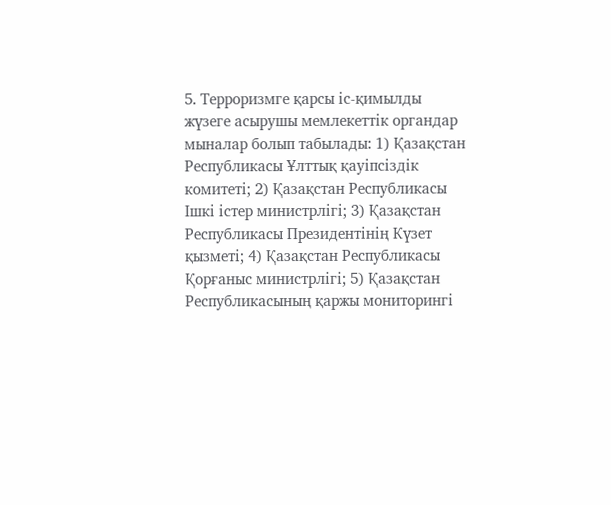5. Терроризмге қарсы іс-қимылды жүзеге асырушы мемлекеттік органдар мыналар болып табылады: 1) Қазақстан Республикасы Ұлттық қауіпсіздік комитеті; 2) Қазақстан Республикасы Ішкі істер министрлігі; 3) Қазақстан Республикасы Президентінің Күзет қызметі; 4) Қазақстан Республикасы Қорғаныс министрлігі; 5) Қазақстан Республикасының қаржы мониторингі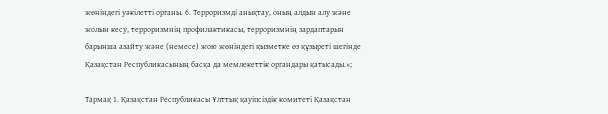жөніндегі уәкілетті органы. 6. Терроризмді анықтау, оның алдын алу және жолын кесу, терроризмнің профилактикасы, терроризмнің зардаптарын барынша азайту және (немесе) жою жөніндегі қызметке өз құзыреті шегінде Қазақстан Республикасының басқа да мемлекеттік органдары қатысады.»;

Тармақ 1. Қазақстан Республикасы Ұлттық қауіпсіздік комитеті Қазақстан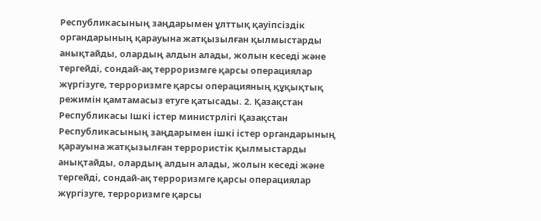Республикасының заңдарымен ұлттық қауіпсіздік органдарының қарауына жатқызылған қылмыстарды анықтайды, олардың алдын алады, жолын кеседі және тергейді, сондай-ақ терроризмге қарсы операциялар жүргізуге, терроризмге қарсы операцияның құқықтық режимін қамтамасыз етуге қатысады. 2. Қазақстан Республикасы Ішкі істер министрлігі Қазақстан Республикасының заңдарымен ішкі істер органдарының қарауына жатқызылған террористік қылмыстарды анықтайды, олардың алдын алады, жолын кеседі және тергейді, сондай-ақ терроризмге қарсы операциялар жүргізуге, терроризмге қарсы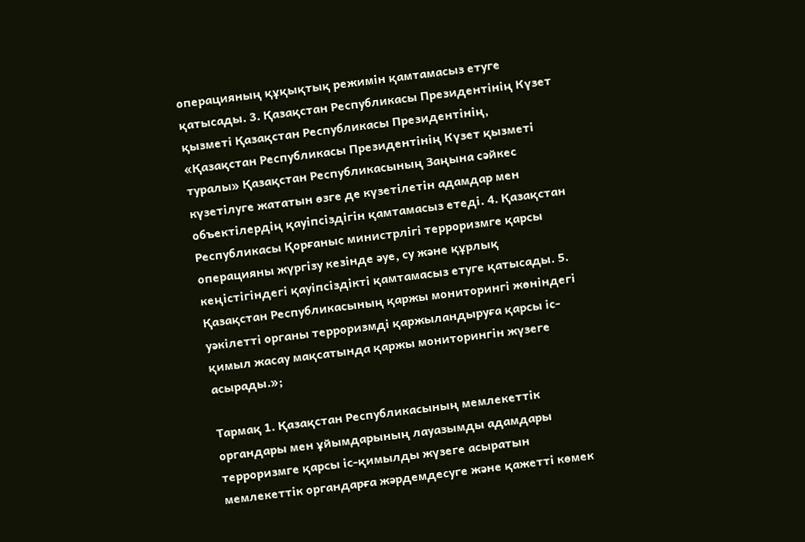операцияның құқықтық режимін қамтамасыз етуге қатысады. 3. Қазақстан Республикасы Президентінің Күзет қызметі Қазақстан Республикасы Президентінің, «Қазақстан Республикасы Президентінің Күзет қызметі туралы» Қазақстан Республикасының Заңына сәйкес күзетілуге жататын өзге де күзетілетін адамдар мен объектілердің қауіпсіздігін қамтамасыз етеді. 4. Қазақстан Республикасы Қорғаныс министрлігі терроризмге қарсы операцияны жүргізу кезінде әуе, су және құрлық кеңістігіндегі қауіпсіздікті қамтамасыз етуге қатысады. 5. Қазақстан Республикасының қаржы мониторингі жөніндегі уәкілетті органы терроризмді қаржыландыруға қарсы іс-қимыл жасау мақсатында қаржы мониторингін жүзеге асырады.»;

Тармақ 1. Қазақстан Республикасының мемлекеттік органдары мен ұйымдарының лауазымды адамдары терроризмге қарсы іс-қимылды жүзеге асыратын мемлекеттік органдарға жәрдемдесуге және қажетті көмек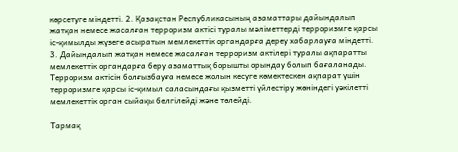көрсетуге міндетті. 2. Қазақстан Республикасының азаматтары дайындалып жатқан немесе жасалған терроризм актісі туралы мәліметтерді терроризмге қарсы іс-қимылды жүзеге асыратын мемлекеттік органдарға дереу хабарлауға міндетті. 3. Дайындалып жатқан немесе жасалған терроризм актілері туралы ақпаратты мемлекеттік органдарға беру азаматтық борышты орындау болып бағаланады. Терроризм актісін болғызбауға немесе жолын кесуге көмектескен ақпарат үшін терроризмге қарсы іс-қимыл саласындағы қызметті үйлестіру жөніндегі уәкілетті мемлекеттік орган сыйақы белгілейді және төлейді.

Тармақ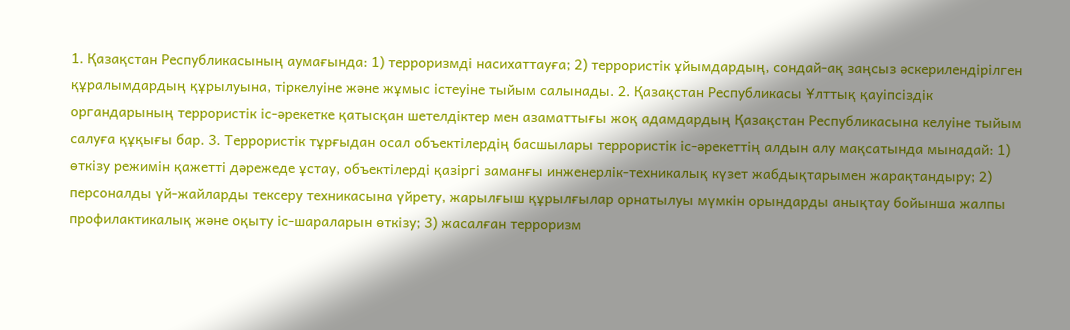1. Қазақстан Республикасының аумағында: 1) терроризмді насихаттауға; 2) террористік ұйымдардың, сондай-ақ заңсыз әскерилендірілген құралымдардың құрылуына, тіркелуіне және жұмыс істеуіне тыйым салынады. 2. Қазақстан Республикасы Ұлттық қауіпсіздік органдарының террористік іс-әрекетке қатысқан шетелдіктер мен азаматтығы жоқ адамдардың Қазақстан Республикасына келуіне тыйым салуға құқығы бар. 3. Террористік тұрғыдан осал объектілердің басшылары террористік іс-әрекеттің алдын алу мақсатында мынадай: 1) өткізу режимін қажетті дәрежеде ұстау, объектілерді қазіргі заманғы инженерлік-техникалық күзет жабдықтарымен жарақтандыру; 2) персоналды үй-жайларды тексеру техникасына үйрету, жарылғыш құрылғылар орнатылуы мүмкін орындарды анықтау бойынша жалпы профилактикалық және оқыту іс-шараларын өткізу; 3) жасалған терроризм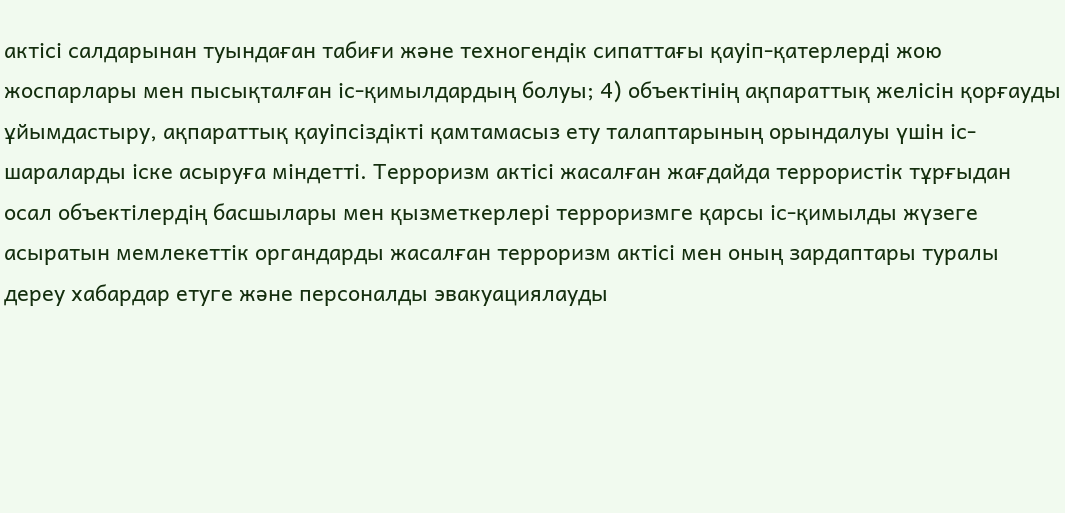актісі салдарынан туындаған табиғи және техногендік сипаттағы қауіп-қатерлерді жою жоспарлары мен пысықталған іс-қимылдардың болуы; 4) объектінің ақпараттық желісін қорғауды ұйымдастыру, ақпараттық қауіпсіздікті қамтамасыз ету талаптарының орындалуы үшін іс-шараларды іске асыруға міндетті. Терроризм актісі жасалған жағдайда террористік тұрғыдан осал объектілердің басшылары мен қызметкерлері терроризмге қарсы іс-қимылды жүзеге асыратын мемлекеттік органдарды жасалған терроризм актісі мен оның зардаптары туралы дереу хабардар етуге және персоналды эвакуациялауды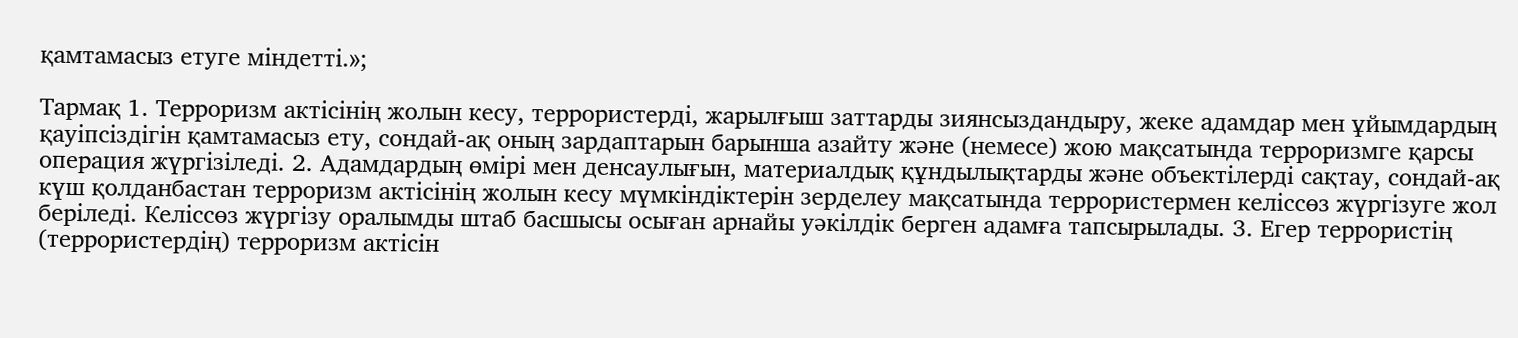қамтамасыз етуге міндетті.»;

Тармақ 1. Терроризм актісінің жолын кесу, террористерді, жарылғыш заттарды зиянсыздандыру, жеке адамдар мен ұйымдардың қауіпсіздігін қамтамасыз ету, сондай-ақ оның зардаптарын барынша азайту және (немесе) жою мақсатында терроризмге қарсы операция жүргізіледі. 2. Адамдардың өмірі мен денсаулығын, материалдық құндылықтарды және объектілерді сақтау, сондай-ақ күш қолданбастан терроризм актісінің жолын кесу мүмкіндіктерін зерделеу мақсатында террористермен келіссөз жүргізуге жол беріледі. Келіссөз жүргізу оралымды штаб басшысы осыған арнайы уәкілдік берген адамға тапсырылады. 3. Егер террористің (террористердің) терроризм актісін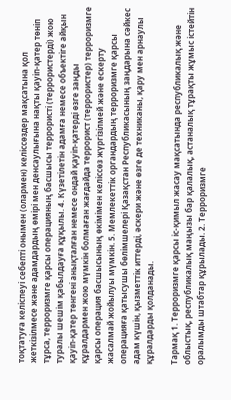тоқтатуға келіспеуі себепті онымен (олармен) келіссөздер мақсатына қол жеткізілмесе және адамдардың өмірі мен денсаулығына нақты қауіп-қатер төніп тұрса, терроризмге қарсы операцияның басшысы террористі (террористерді) жою туралы шешім қабылдауға құқылы. 4. Күзетілетін адамға немесе объектіге айқын қауіп-қатер төнгені анықталған немесе ондай қауіп-қатерді өзге заңды құралдармен жою мүмкін болмаған жағдайда террорист (террористер) терроризмге қарсы операция басшысының өкімімен келіссөз жүргізілмей және ескерту жасалмай жойылуы мүмкін. 5. Мемлекеттік органдардың терроризмге қарсы операцияға қатысушы бөлімшелері Қазақстан Республикасының заңдарына сәйкес адам күшін, қызметтік иттерді, әскери және өзге де техниканы, қару мен арнаулы құралдарды қолданады.

Тармақ 1. Терроризмге қарсы іс-қимыл жасау мақсатында республикалық және облыстық, республикалық маңызы бар қалалық, астаналық тұрақты жұмыс істейтін оралымды штабтар құрылады. 2. Терроризмге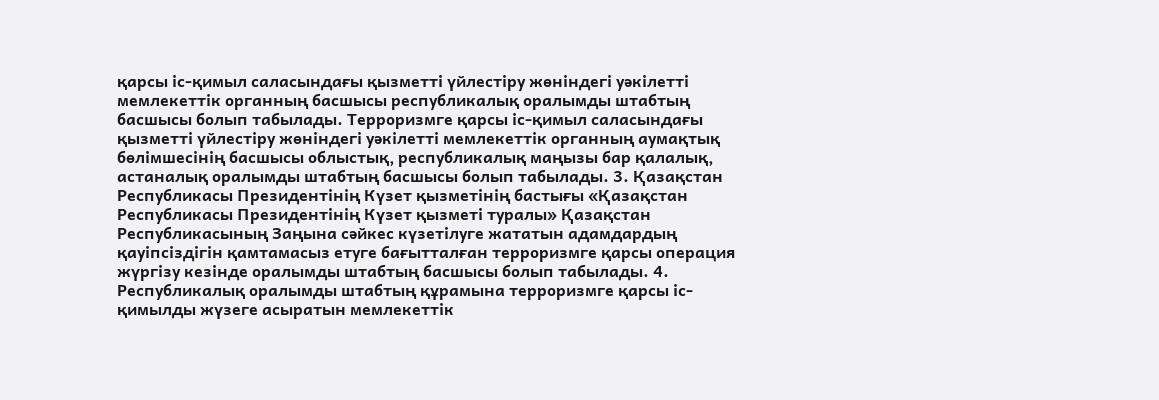қарсы іс-қимыл саласындағы қызметті үйлестіру жөніндегі уәкілетті мемлекеттік органның басшысы республикалық оралымды штабтың басшысы болып табылады. Терроризмге қарсы іс-қимыл саласындағы қызметті үйлестіру жөніндегі уәкілетті мемлекеттік органның аумақтық бөлімшесінің басшысы облыстық, республикалық маңызы бар қалалық, астаналық оралымды штабтың басшысы болып табылады. 3. Қазақстан Республикасы Президентінің Күзет қызметінің бастығы «Қазақстан Республикасы Президентінің Күзет қызметі туралы» Қазақстан Республикасының Заңына сәйкес күзетілуге жататын адамдардың қауіпсіздігін қамтамасыз етуге бағытталған терроризмге қарсы операция жүргізу кезінде оралымды штабтың басшысы болып табылады. 4. Республикалық оралымды штабтың құрамына терроризмге қарсы іс-қимылды жүзеге асыратын мемлекеттік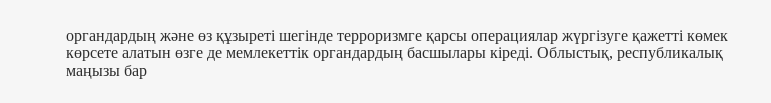органдардың және өз құзыреті шегінде терроризмге қарсы операциялар жүргізуге қажетті көмек көрсете алатын өзге де мемлекеттік органдардың басшылары кіреді. Облыстық, республикалық маңызы бар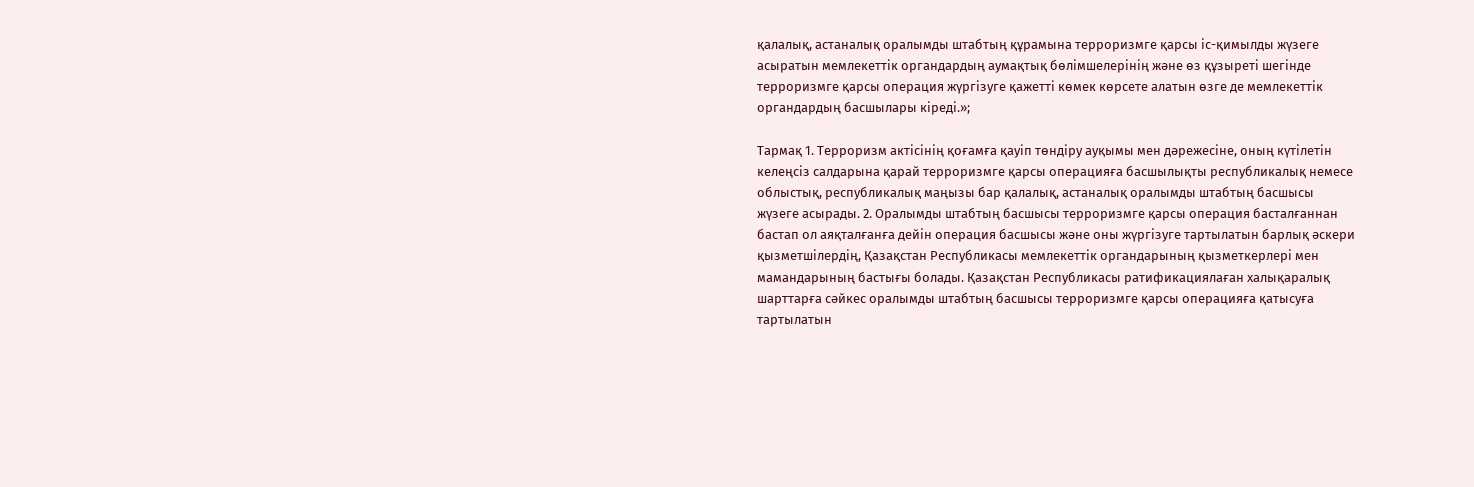қалалық, астаналық оралымды штабтың құрамына терроризмге қарсы іс-қимылды жүзеге асыратын мемлекеттік органдардың аумақтық бөлімшелерінің және өз құзыреті шегінде терроризмге қарсы операция жүргізуге қажетті көмек көрсете алатын өзге де мемлекеттік органдардың басшылары кіреді.»;

Тармақ 1. Терроризм актісінің қоғамға қауіп төндіру ауқымы мен дәрежесіне, оның күтілетін келеңсіз салдарына қарай терроризмге қарсы операцияға басшылықты республикалық немесе облыстық, республикалық маңызы бар қалалық, астаналық оралымды штабтың басшысы жүзеге асырады. 2. Оралымды штабтың басшысы терроризмге қарсы операция басталғаннан бастап ол аяқталғанға дейін операция басшысы және оны жүргізуге тартылатын барлық әскери қызметшілердің, Қазақстан Республикасы мемлекеттік органдарының қызметкерлері мен мамандарының бастығы болады. Қазақстан Республикасы ратификациялаған халықаралық шарттарға сәйкес оралымды штабтың басшысы терроризмге қарсы операцияға қатысуға тартылатын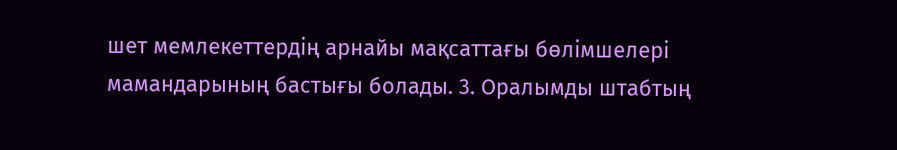шет мемлекеттердің арнайы мақсаттағы бөлімшелері мамандарының бастығы болады. 3. Оралымды штабтың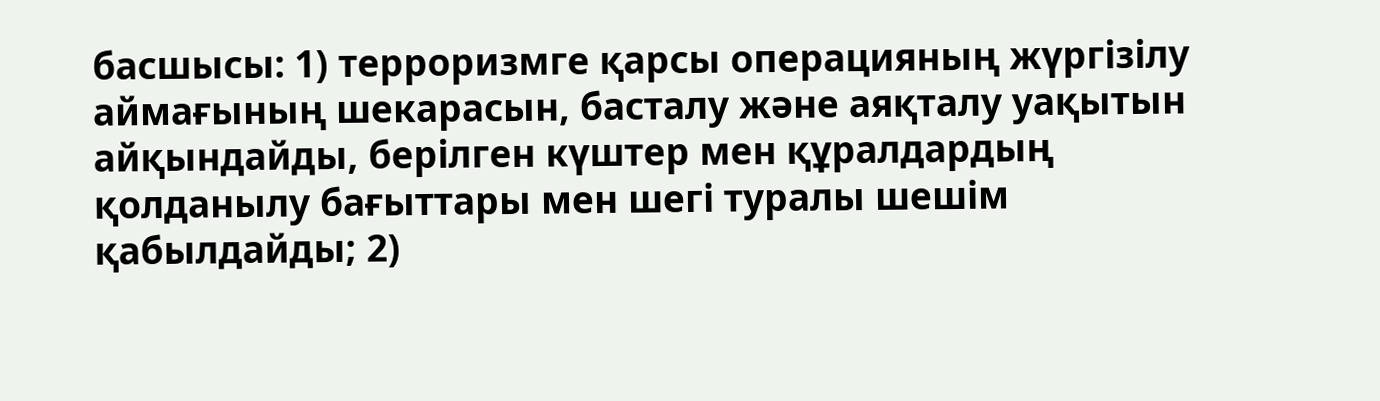басшысы: 1) терроризмге қарсы операцияның жүргізілу аймағының шекарасын, басталу және аяқталу уақытын айқындайды, берілген күштер мен құралдардың қолданылу бағыттары мен шегі туралы шешім қабылдайды; 2)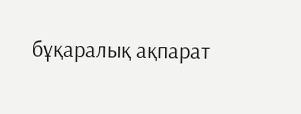бұқаралық ақпарат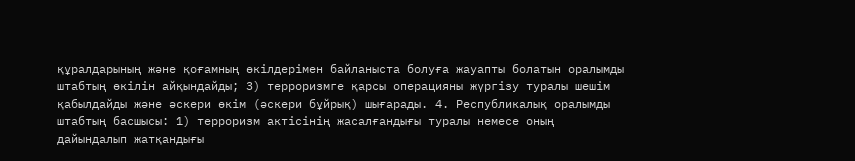құралдарының және қоғамның өкілдерімен байланыста болуға жауапты болатын оралымды штабтың өкілін айқындайды; 3) терроризмге қарсы операцияны жүргізу туралы шешім қабылдайды және әскери өкім (әскери бұйрық) шығарады. 4. Республикалық оралымды штабтың басшысы: 1) терроризм актісінің жасалғандығы туралы немесе оның дайындалып жатқандығы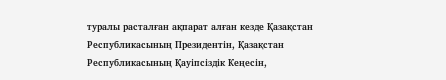туралы расталған ақпарат алған кезде Қазақстан Республикасының Президентін, Қазақстан Республикасының Қауіпсіздік Кеңесін,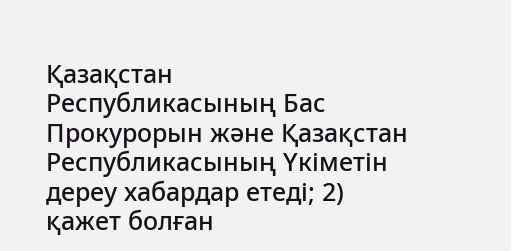Қазақстан Республикасының Бас Прокурорын және Қазақстан Республикасының Үкіметін дереу хабардар етеді; 2) қажет болған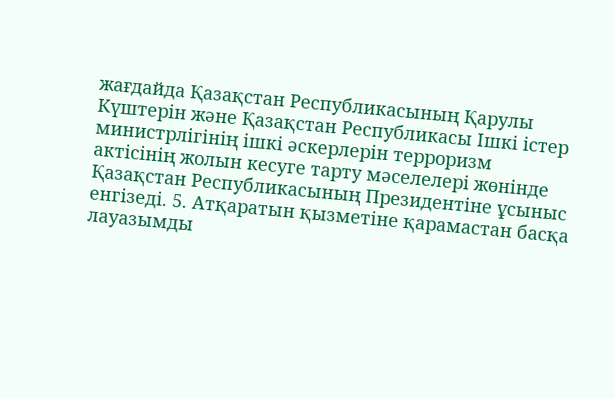жағдайда Қазақстан Республикасының Қарулы Күштерін және Қазақстан Республикасы Ішкі істер министрлігінің ішкі әскерлерін терроризм актісінің жолын кесуге тарту мәселелері жөнінде Қазақстан Республикасының Президентіне ұсыныс енгізеді. 5. Атқаратын қызметіне қарамастан басқа лауазымды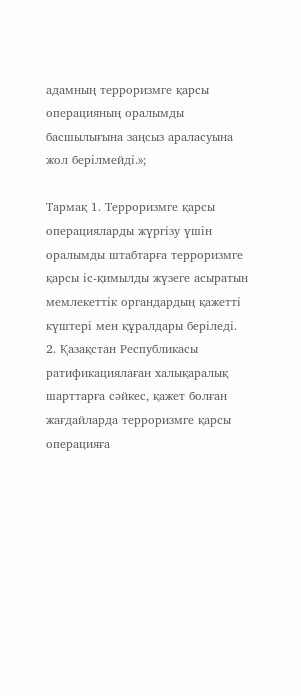адамның терроризмге қарсы операцияның оралымды басшылығына заңсыз араласуына жол берілмейді.»;

Тармақ 1. Терроризмге қарсы операцияларды жүргізу үшін оралымды штабтарға терроризмге қарсы іс-қимылды жүзеге асыратын мемлекеттік органдардың қажетті күштері мен құралдары беріледі. 2. Қазақстан Республикасы ратификациялаған халықаралық шарттарға сәйкес, қажет болған жағдайларда терроризмге қарсы операцияға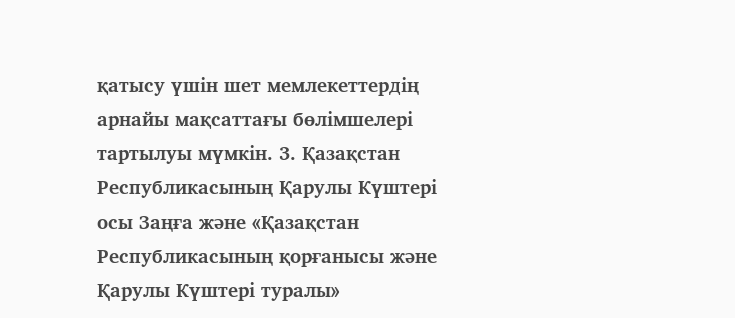қатысу үшін шет мемлекеттердің арнайы мақсаттағы бөлімшелері тартылуы мүмкін. 3. Қазақстан Республикасының Қарулы Күштері осы Заңға және «Қазақстан Республикасының қорғанысы және Қарулы Күштері туралы»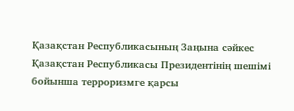Қазақстан Республикасының Заңына сәйкес Қазақстан Республикасы Президентінің шешімі бойынша терроризмге қарсы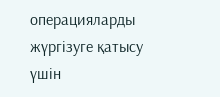операцияларды жүргізуге қатысу үшін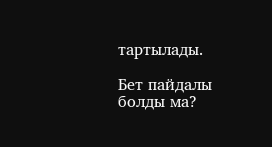тартылады.

Бет пайдалы болды ма?